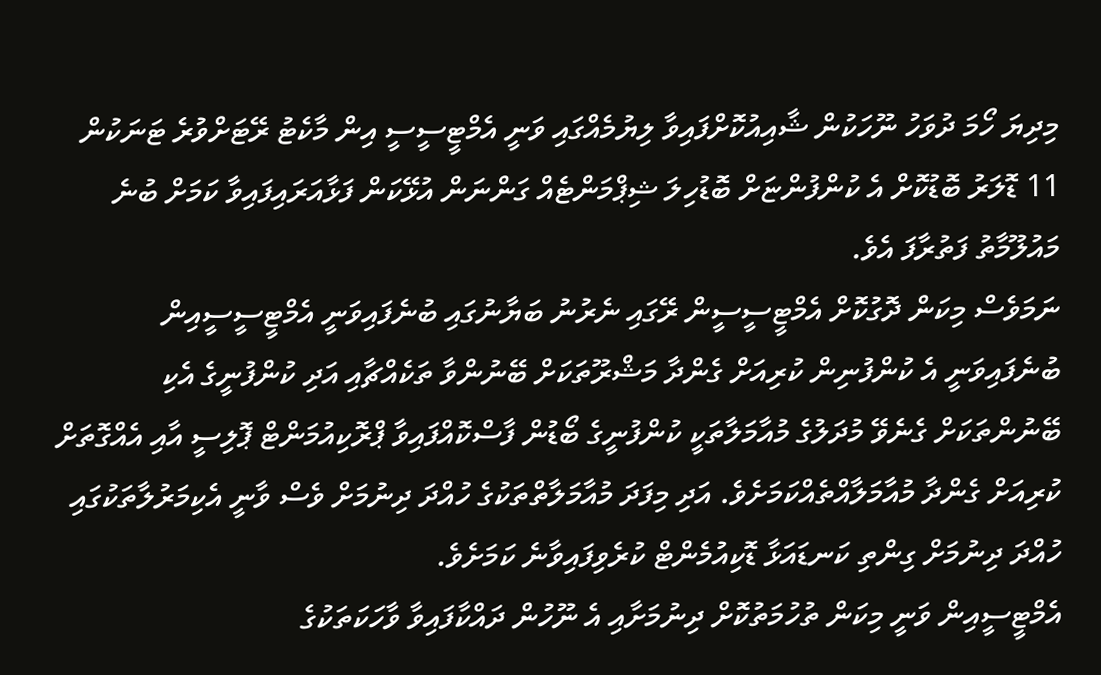މިދިޔަ ހޯމަ ދުވަހު ނޫހަކުން ޝާއިއުކޮށްފައިވާ ލިޔުމެއްގައި ވަނީ އެމްޓީސީސީ އިން މާކެޓު ރޭޓަށްވުރެ ޓަނަކުން 11 ޑޮލަރު ބޮޑުކޮށް އެ ކުންފުންޏަށް ބޮޑުހިލަ ޝިޕްމަންޓެއް ގަންނަން އުޅޭކަން ފަޅާއަރައިފައިވާ ކަމަށް ބުނެ މައުލޫމާތު ފަތުރާފަ އެވެ.
ނަމަވެސް މިކަން ދޮގުކޮށް އެމްޓީސީސީން ރޭގައި ނެރުނު ބަޔާނުގައި ބުނެފައިވަނީ އެމްޓީސީސީއިން ބުނެފައިވަނީ އެ ކުންފުނިން ކުރިއަށް ގެންދާ މަޝްރޫތަކަށް ބޭނުންވާ ތަކެއްޗާއި އަދި ކުންފުނީގެ އެކި ބޭނުންތަކަށް ގެނެވޭ މުދަލުގެ މުއާމަލާތަކީ ކުންފުނީގެ ބޯޑުން ފާސްކޮއްފައިވާ ޕްރޮކިއުމަންޓް ޕޮލިސީ އާއި އެއްގޮތަށް ކުރިއަށް ގެންދާ މުއާމަލާއްތެއްކަމަށެވެ. އަދި މިފަދަ މުއާމަލާތްތަކުގެ ހުއްދަ ދިނުމަށް ވެސް ވާނީ އެކިމަރުލާތަކުގައި ހުއްދަ ދިނުމަށް ގިންތި ކަނޑައަޅާ ޑޮކިއުމެންޓް ކުރެވިފައިވާނެ ކަމަށެވެ.
އެމްޓީސީއިން ވަނީ މިކަން ތުހުމަތުކޮށް ދިނުމަށާއި އެ ނޫހުން ދައްކާފައިވާ ވާހަކަތަކުގެ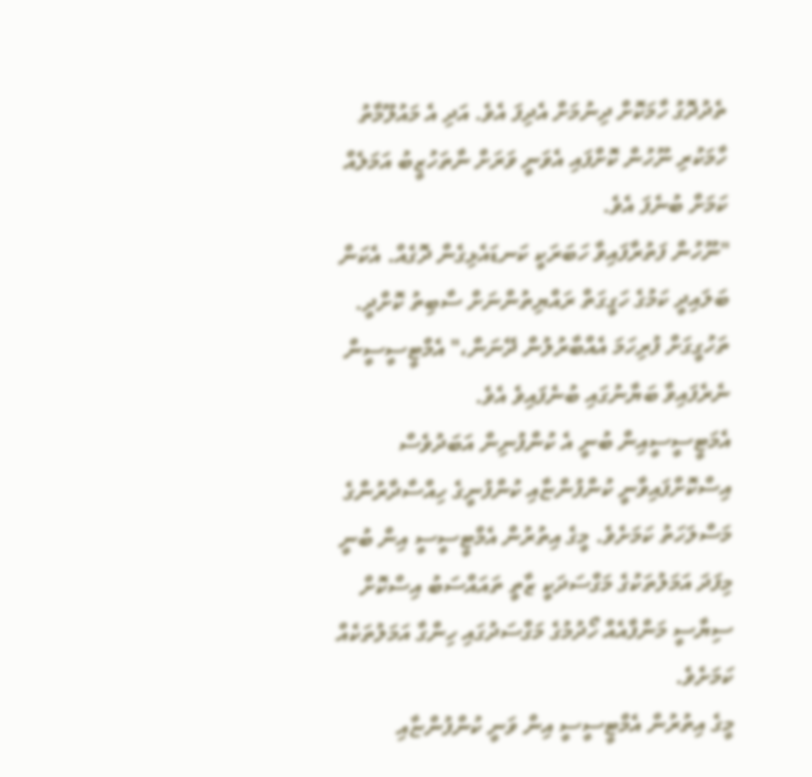ތެދުދޮގު ހާމަކޮށް ދިނުމަށް އެދިފަ އެވެ. އަދި އެ މައުލޫމާތު ހާމަކުރި ނޫހުން ކޮށްފައި އެވަނީ ވަރަށް ނާތަހުޒީބު އަމަލެއް ކަމަށް ބުނެފަ އެވެ.
"ނޫހުން ފަތުރާފައިވާ ހަބަރަކީ ކަނޑައެޅިގެން ދޮގެއް. އެކަން ބަލައިދީ ކަމުގެ ހަގީގަތް ރައްޔިތުންނަށް ސާބިތު ކޮށްދީ. ތަހުގީގަށް ފުރިހަމަ އެއްބާރުލުން ދޭނަން،" އެމްޓީސީސީން ނެރެފައިވާ ބަޔާނުގައި ބުނެފައިވެ އެވެ.
އެމަޓީސީސީއިން ބުނީ އެ ކުންފުނިން އަބަދުވެސް އިސްކޮށްފައިވާނީ ކުންފުންޏާއި ކުންފުނީގެ ހިއްސާދާރުންގެ މަސްލަހަތު ކަމަށެވެ. މީގެ އިތުރުން އެމްޓީސީސީ އިން ބުނީ މިފަދަ އަމަލުތަކުގެ މަގްސަދަކީ ޒާތީ ތައައްސަބު އިސްކޮށް ސިޔާސީ މަންފާއެއް ހޯދުމުގެ މަގްސަދުގައި ހިންގާ އަމަލުތަކެއް ކަމަށެވެ.
މީގެ އިތުރުން އެމްޓީސީސީ އިން ވަނީ ކުންފުންޏާއި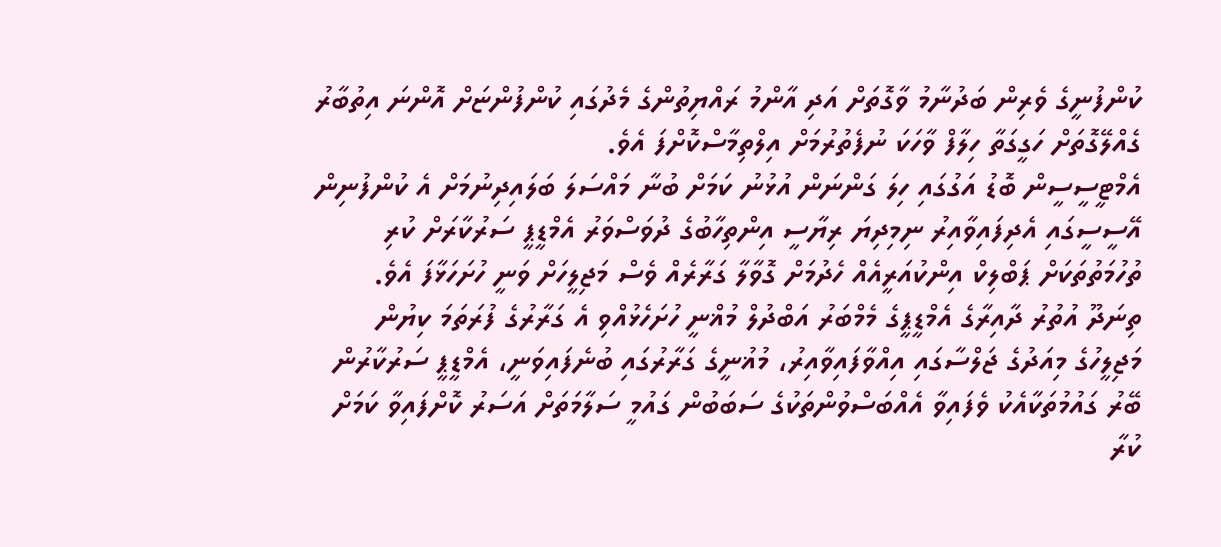ކުންފުނީގެ ވެރިން ބަދުނާމު ވާގޮތަށް އަދި އާންމު ރައްޔިތުންގެ މެދުގައި ކުންފުންޏަށް އޮންނަ އިތުބާރު ގެއްލޭގޮތަށް ހަގީގަތާ ހިލާފް ވާހަކަ ނުފެތުރުމަށް އިލްތިމާސްކޮށްފަ އެވެ.
އެމްޓީސީސީން ބޮޑު އަގުގައި ހިލަ ގަންނަން އުޅުނު ކަމަށް ބުނާ މައްސަލަ ބަލައިދިނުމަށް އެ ކުންފުނިން އޭސީސީގައި އެދިފައިވާއިރު ނިމިދިޔަ ރިޔާސީ އިންތިހާބުގެ ދުވަސްވަރު އެމްޑީޕީ ސަރުކާރަށް ކުރި ތުހުމަތުތަކަށް ޕަބްލިކް އިންކުއަރީއެއް ހެދުމަށް ގޮވާލާ ގަރާރެއް ވެސް މަޖިލީހަށް ވަނީ ހުށަހަޅާފަ އެވެ.
ތިނަދޫ އުތުރު ދާއިރާގެ އެމްޑީޕީގެ މެމްބަރު އަބްދުލް މުޣްނީ ހުށަހެޅުއްވި އެ ގަރާރުގެ ފުރަތަމަ ކިޔުން މަޖިލީހުގެ މިއަދުގެ ޖަލްސާގައި އިއްވާފައިވާއިރު، މުޣުނީގެ ގަރާރުގައި ބުނެފައިވަނީ، އެމްޑީޕީ ސަރުކާރުން ބޭރު ގައުމުތަކާއެކު ވެފައިވާ އެއްބަސްވުންތަކުގެ ސަބަބުން ގައުމީ ސަލާމަތަށް އަސަރު ކޮށްފައިވާ ކަމަށް ކުރާ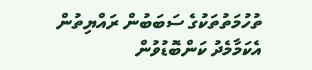ތުހުމަތުތަކުގެ ސަބަބުން ރައްޔިތުން އެކަމާމެދު ކަންބޮޑުވުން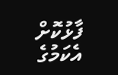ފާޅުކޮށް އެކަމުގެ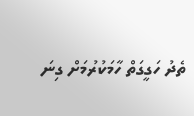ތެދު ހަގީގަތް ހާމަކުރުމަށް ގިނަ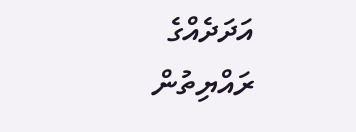އަދަދެއްގެ ރައްޔިތުން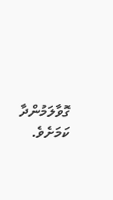ގޮވާލަމުންދާ ކަމަށެވެ.